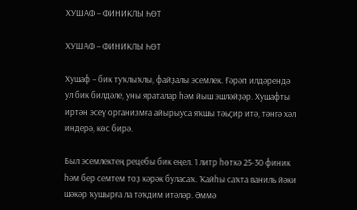ХУШАФ – ФИНИКЛЫ ҺӨТ

ХУШАФ – ФИНИКЛЫ ҺӨТ

Хушаф – бик туҡлыҡлы, файҙалы эсемлек. Ғәрәп илдәрендә ул бик билдәле, уны яраталар һәм йыш эшләйҙәр. Хушафты иртән эсеү организмға айырыуса яҡшы тәьҫир итә, тәнгә хәл индерә, көс бирә.

Был эсемлектең рецебы бик еңел. 1 литр һөткә 25-30 финик һәм бер семтем тоҙ кәрәк буласаҡ. Ҡайһы саҡта ваниль йәки шәкәр ҡушырға ла тәҡдим итәләр. Әммә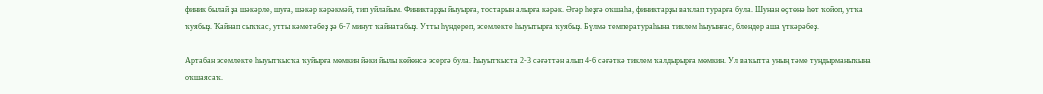финик былай ҙа шәкәрле, шуға, шәкәр кәрәкмәй, тип уйлайым. Финиктарҙы йыуырға, тостарын алырға кәрәк. Әгәр һеҙгә оҡшаһа, финиктарҙы ваҡлап турарға була. Шунан өҫтөнә һөт ҡойоп, утҡа ҡуябыҙ. Ҡайнап сыҡҡас, утты кәметәбеҙ ҙә 6-7 минут ҡайнатабыҙ. Утты һүндереп, эсемлекте һыуытырға ҡуябыҙ. Бүлмә температураһына тиклем һыуынғас, блендер аша үткәрәбеҙ.

Артабан эсемлекте һыуытҡысҡа ҡуйырға мөмкин йәки йылы көйөнсә эсергә була. Һыуытҡыста 2-3 сәғәттән алып 4-6 сәғәткә тиклем ҡалдырырға мөмкин. Ул ваҡытта уның тәме туңдырманыҡына оҡшаясаҡ.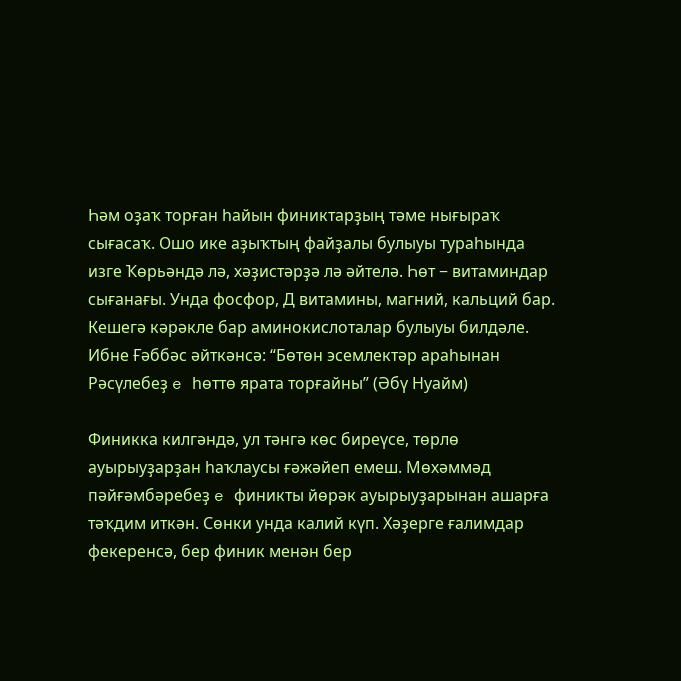Һәм оҙаҡ торған һайын финиктарҙың тәме нығыраҡ сығасаҡ. Ошо ике аҙыҡтың файҙалы булыуы тураһында изге Ҡөрьәндә лә, хәҙистәрҙә лә әйтелә. Һөт − витаминдар сығанағы. Унда фосфор, Д витамины, магний, кальций бар. Кешегә кәрәкле бар аминокислоталар булыуы билдәле. Ибне Ғәббәс әйткәнсә: “Бөтөн эсемлектәр араһынан Рәсүлебеҙ e һөттө ярата торғайны” (Әбү Нуайм)

Финикка килгәндә, ул тәнгә көс биреүсе, төрлө ауырыуҙарҙан һаҡлаусы ғәжәйеп емеш. Мөхәммәд пәйғәмбәребеҙ e финикты йөрәк ауырыуҙарынан ашарға тәҡдим иткән. Сөнки унда калий күп. Хәҙерге ғалимдар фекеренсә, бер финик менән бер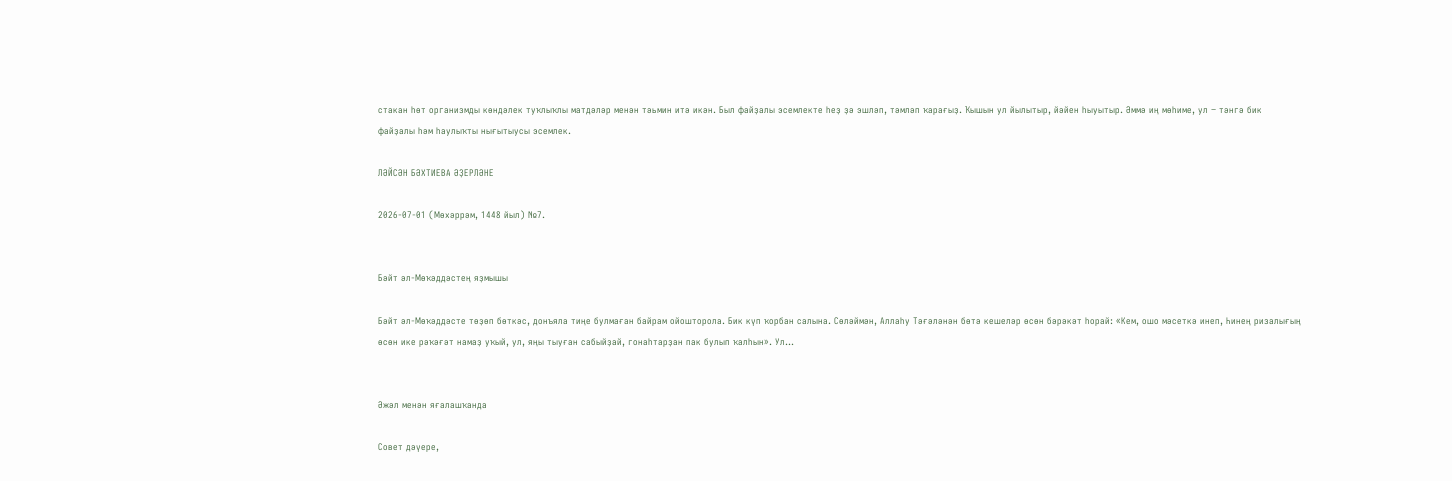стакан һөт организмды көндәлек туҡлыҡлы матдәләр менән тәьмин итә икән. Был файҙалы эсемлекте һеҙ ҙә эшләп, тәмләп ҡарағыҙ. Ҡышын ул йылытыр, йәйен һыуытыр. Әммә иң мөһиме, ул − тәнгә бик файҙалы һәм һаулыҡты нығытыусы эсемлек.

ЛӘЙСӘН БӘХТИЕВА ӘҘЕРЛӘНЕ

2026-07-01 (Мөхәррәм, 1448 йыл) №7.


Бәйт әл-Мөҡәддәстең яҙмышы

Бәйт әл-Мөҡәддәсте төҙөп бөткәс, донъяла тиңе булмаған байрам ойошторола. Бик күп ҡорбан салына. Сөләймән, Аллаһу Тәғәләнән бөтә кешеләр өсөн бәрәкәт һорай: «Кем, ошо мәсеткә инеп, Һинең ризалығың өсөн ике рәҡәғәт намаҙ уҡый, ул, яңы тыуған сабыйҙай, гонаһтарҙан пак булып ҡалһын». Ул...


Әжәл менән яғалашҡанда

Совет дәүере,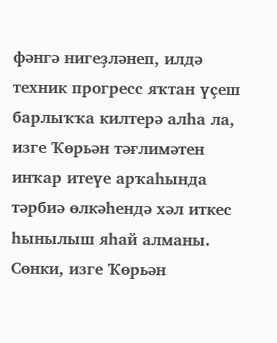фәнгә нигеҙләнеп, илдә техник прогресс яҡтан үҫеш барлыҡҡа килтерә алһа ла, изге Ҡөрьән тәғлимәтен инҡар итеүе арҡаһында тәрбиә өлкәһендә хәл иткес һынылыш яһай алманы. Сөнки, изге Ҡөрьән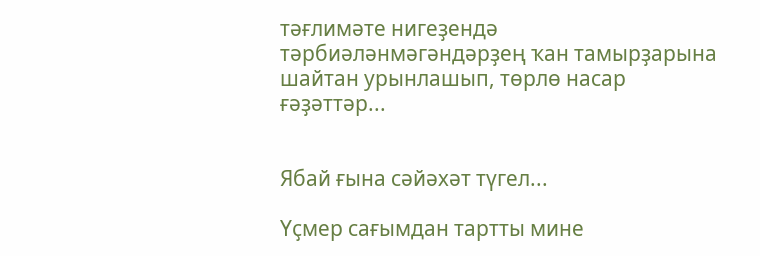тәғлимәте нигеҙендә тәрбиәләнмәгәндәрҙең ҡан тамырҙарына шайтан урынлашып, төрлө насар ғәҙәттәр...


Ябай ғына сәйәхәт түгел...

Үҫмер сағымдан тартты мине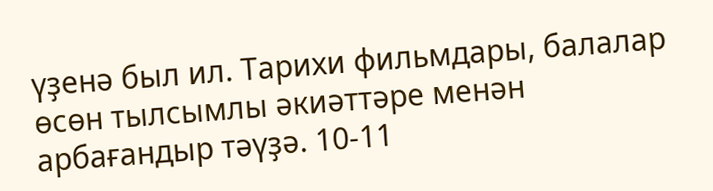үҙенә был ил. Тарихи фильмдары, балалар өсөн тылсымлы әкиәттәре менән арбағандыр тәүҙә. 10-11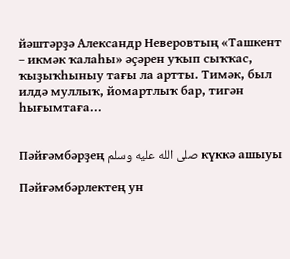йәштәрҙә Александр Неверовтың «Ташкент – икмәк ҡалаһы» әҫәрен уҡып сыҡҡас, ҡыҙыҡһыныу тағы ла артты. Тимәк, был илдә муллыҡ, йомартлыҡ бар, тигән һығымтаға...


Пәйғәмбәрҙең صلى الله عليه وسلم күккә ашыуы

Пәйғәмбәрлектең ун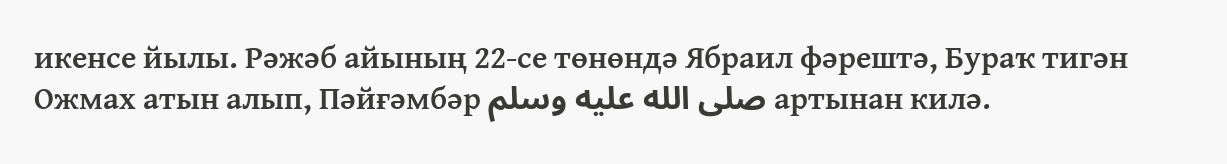икенсе йылы. Рәжәб айының 22-се төнөндә Ябраил фәрештә, Бураҡ тигән Ожмах атын алып, Пәйғәмбәр صلى الله عليه وسلم артынан килә.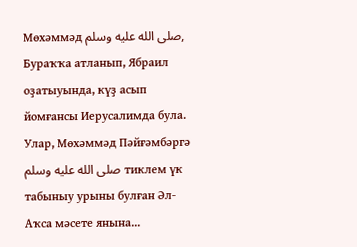Мөхәммәд صلى الله عليه وسلم, Бураҡҡа атланып, Ябраил оҙатыуында, күҙ асып йомғансы Иерусалимда була. Улар, Мөхәммәд Пәйғәмбәргә صلى الله عليه وسلم тиклем үк табыныу урыны булған Әл-Аҡса мәсете янына...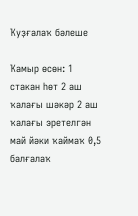Ҡуҙғалаҡ бәлеше

Ҡамыр өсөн: 1 стакан һөт 2 аш ҡалағы шәкәр 2 аш ҡалағы эретелгән май йәки ҡаймаҡ 0,5 балғалаҡ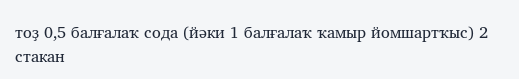тоҙ 0,5 балғалаҡ сода (йәки 1 балғалаҡ ҡамыр йомшартҡыс) 2 стакан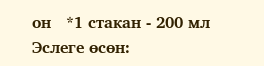он   *1 стакан - 200 мл   Эслеге өсөн: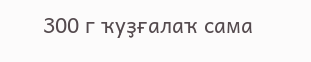300 г ҡуҙғалаҡ сама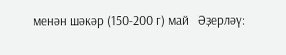менән шәкәр (150-200 г) май   Әҙерләү: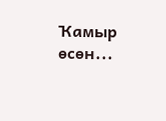Ҡамыр өсөн...